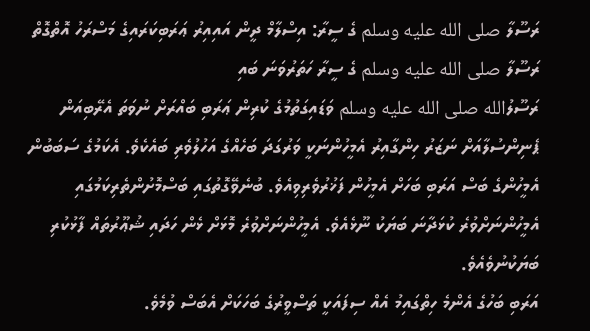ރަސޫލާ صلى الله عليه وسلم ގެ ސީރާ: އިސްލާމް ދީން އައިއިރު ޢަރަބިކަރައިގެ މަސްރަހު އޮތްގޮތް
ރަސޫލާ صلى الله عليه وسلم ގެ ސީރާ ހަތަރުވަނަ ބައި
ރަސޫލުالله صلى الله عليه وسلم ވަޑައިގަތުމުގެ ކުރިން ޢަރަބި ބައްރަށް ނުވަތަ އެރޭބިއަން ޕެނިންސުލާއަށް ނަޒަރު ހިންގާއިރު އެމީހުންނަކީ ވަރުގަދަ ބަހެއްގެ އަހުލުވެރި ބައެކެވެ. އެކަމުގެ ސަބަބުން އެމީހުންގެ ބަސް އަރަބި ބަހަށް އެމީހުން ފަޚުރުވެރިވިއެވެ. ބުނެވޭގޮތުގައި ބަސްމޮށުންތެރިކަމުގައި އެމީހުންނަށްވުރެ ކުޅަދާނަ ބަޔަކު ނޫޅެއެވެ. އެމީހުންނަށްވުރެ މޮޅަށް ޅެން ހަދައި ޝުޢޫރުތައް ފާޅުކުރި ބަޔަކުނުވެއެވެ.
އަރަބި ބަހުގެ އެންމެ ހިތްގައިމު އެއް ސިފައަކީ ތަސްވީރުގެ ބަހަކަށް އެބަސް ވުމެވެ.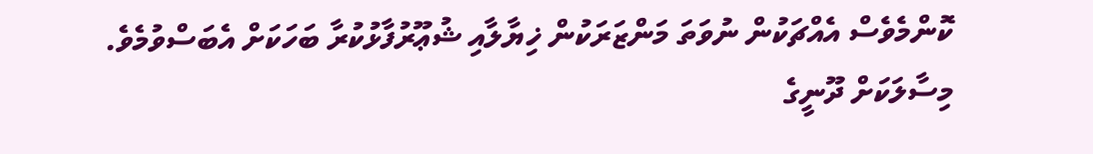ކޮންމެވެސް އެއްޗަކުން ނުވަތަ މަންޒަރަކުން ޚިޔާލާއި ޝުޢޫރުފާޅުކުރާ ބަހަކަށް އެބަސްވުމެވެ. މިސާލަކަށް ދޫނީގެ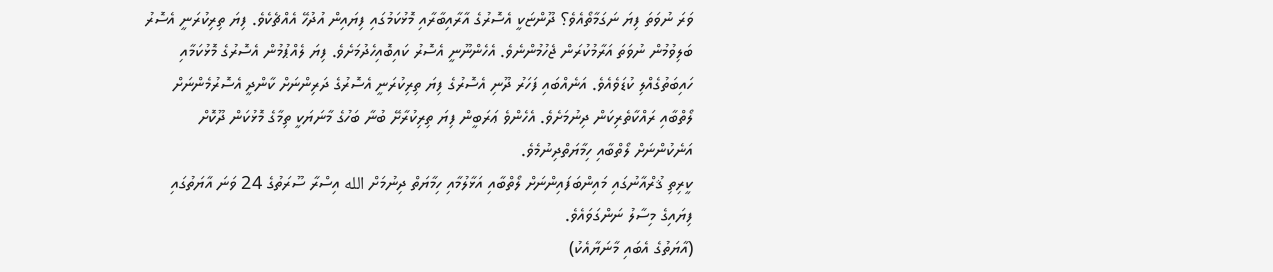ވަރަ ނުވަތަ ފިޔަ ނަގަމާތޯއެވެ؟ ދޫންޏަކީ އެސޮރުގެ އާރާއިބާރާއި މޮޅުކަމުގައި ފިޔައިން އުދުހޭ އެއްޗެކެވެ. ފިޔަ ތިރިކުރަނީ އެސޮރު ބަލިވުމުން ނުވަތަ އަރާމުކުރަން ޖެހުމުންނެވެ. އެހެންނޫނީ އެސޮރު ކައިބޮއިހެދުމަށެވެ. ފިޔަ ލެއްޕުމުން އެސޮރުގެ މޮޅުކަމާއި ހައިބަތުގެއްލި ކުޑަވެއެވެ. އަނެއްބައި ފަހަރު ދޫނި އެސޮރުގެ ފިޔަ ތިރިކުރަނީ އެސޮރުގެ ދަރިންނަށް ކާންދީ އެސޮރުމެންނަށް ލޯތްބާއި ރައްކާތެރިކަން ދިނުމަށެވެ. އެހެންވެ ޢަރަބީން ފިޔަ ތިރިކުރާށޭ ބުނާ ބަހުގެ މާނަޔަކީ ތިމާގެ މޮޅުކަން ދޫކޮށް އަނެކުންނަށް ލޯތްބާއި ހިމާޔަތްދިނުމެވެ.
ކީރިތި ޤުރްއާނުގައި މައިންބަފައިންނަށް ލޯތްބާއި އަޅާލުމާއި ހިމާޔަތް ދިނުމަށް الله އިސްރާ ސޫރަތުގެ 24 ވަނަ އާޔަތުގައި ފިޔައިގެ މިސާލު ނަންގަވައެވެ.
(އާޔަތުގެ އެބައި މާނަޔާއެކު)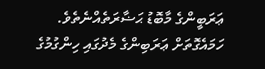ޢަރަބީންގެ މާބޮޑު ޙަޟާރަތެއްނެތެވެ. ހަމައެގޮތަށް ޢަރަބިންގެ މެދުގައި ހިންގުމުގެ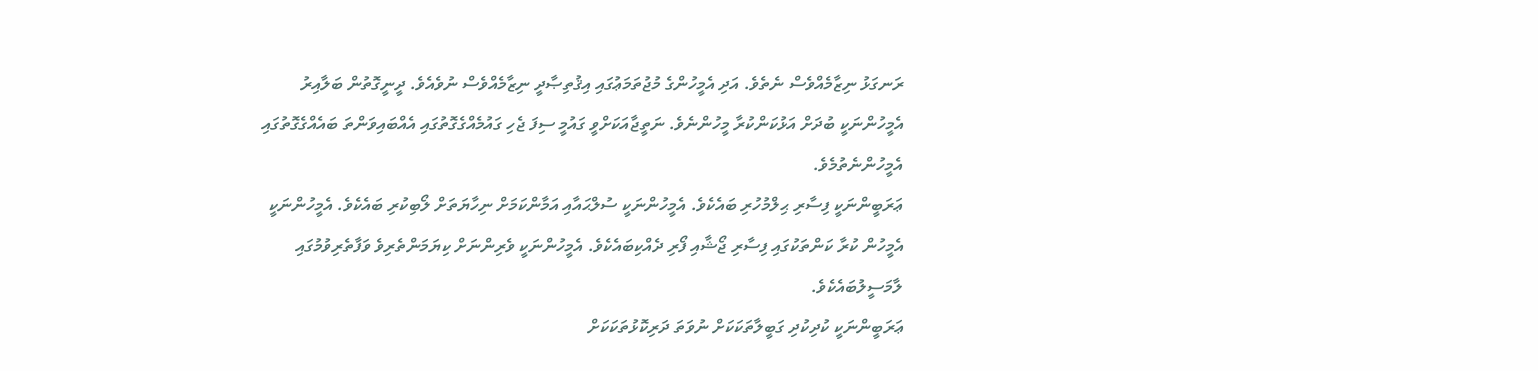ރަނގަޅު ނިޒާމެއްވެސް ނެތެވެ. އަދި އެމީހުންގެ މުޖުތަމަޢުގައި އިޤުތިޞާދީ ނިޒާމެއްވެސް ނުވެއެވެ. ދީނީގޮތުން ބަލާއިރު އެމީހުންނަކީ ބުދަށް އަޅުކަންކުރާ މީހުންނެވެ. ނަތީޖާއަކަށްވީ ގައުމީ ސިފަ ޖެހި ގައުމެއްގެގޮތުގައި އެއްބައިވަންތަ ބައެއްގެގޮތުގައި އެމީހުންނެތުމެވެ.
ޢަރަބީންނަކީ ފިސާރި ޙިލްމުހުރި ބައެކެވެ. އެމީހުންނަކީ ސުލްޙައާއި އަމާންކަމަށް ނިހާޔަތަށް ލޯބިކުރި ބައެކެވެ. އެމީހުންނަކީ އެމީހުން ކުރާ ކަންތަކުގައި ފިސާރި ޖޯޝާއި ފޯރި ދެއްކިބައެކެވެ. އެމީހުންނަކީ ވެރިންނަށް ކިޔަމަންތެރިވެ ވަފާތެރިވުމުގައި ލާމަސީލުބައެކެވެ.
ޢަރަބީންނަކީ ކުދިކުދި ގަބީލާތަކަކަށް ނުވަތަ ދަރިކޮޅުތަކަކަށް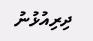ދިރިއުޅުނު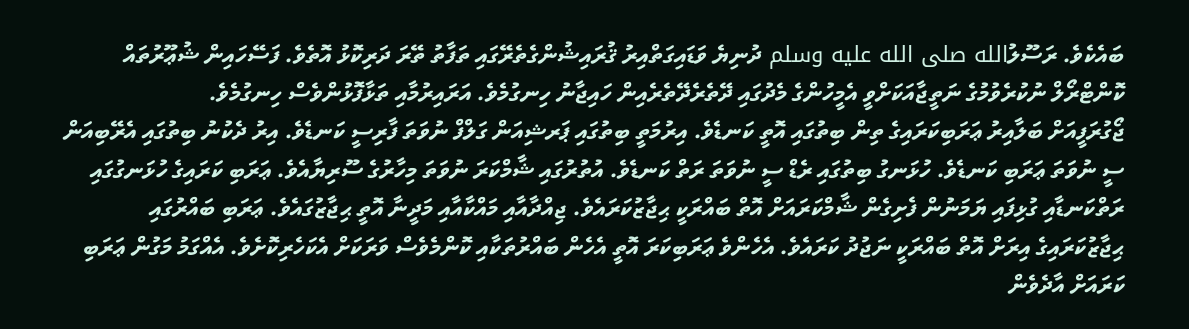ބައެކެވެ. ރަސޫލުالله صلى الله عليه وسلم ދުނިޔެ ވަޑައިގަތްއިރު ޤުރައިޝުންގެތެރޭގައި ތަފާތު ތޭރަ ދަރިކޮޅު އޮތެވެ. ފަސޭހައިން ޝުޢޫރުތައް ކޮންޓްރޯލް ނުކުރެވުމުގެ ނަތީޖާއަކަށްވީ އެމީހުންގެ މެދުގައި ދޭތެރެދޭތެރެއިން ހައިޖާނު ހިނގުމެވެ. އަރައިރުމާއި ތަޅާފޮޅުންވެސް ހިނގުމެވެ.
ޖޯގުރަފީއަށް ބަލާއިރު ޢަރަބިކަރައިގެ ތިން ބިތުގައި އޮތީ ކަނޑެވެ. އިރުމަތީ ބިތުގައި ޕަރޝިއަން ގަލްފް ނުވަތަ ފާރިސީ ކަނޑެވެ. އިރު ދެކުނު ބިތުގައި އެރޭބިއަން ސީ ނުވަތަ ޢަރަބި ކަނޑެވެ. ހުޅަނގު ބިތުގައި ރެޑް ސީ ނުވަތަ ރަތް ކަނޑެވެ. އުތުރުގައި ޝާމްކަރަ ނުވަތަ މިހާރުގެ ސޫރިޔާއެވެ. ޢަރަބި ކަރައިގެ ހުޅަނގުގައި ރަތްކަނޑާއި ގުޅިފައި ޔަމަނުން ފެށިގެން ޝާމްކަރައަށް އޮތް ބައްރަކީ ޙިޖާޒުކަރައެވެ. ޖިއްދާއާއި މައްކާއާއި މަދީނާ އޮތީ ޙިޖާޒުގައެވެ. ޢަރަބި ބައްރުގައި ޙިޖާޒުކަރައިގެ އިރަށް އޮތް ބައްރަކީ ނަޖުދު ކަރައެވެ. އެހެންވެ ޢަރަބިކަރަ އޮތީ އެހެން ބައްރުތަކާއި ކޮންމެވެސް ވަރަކަށް އެކަހެރިކޮށެވެ. އެއްގަމު މަގުން ޢަރަބި ކަރައަށް އާދެވެން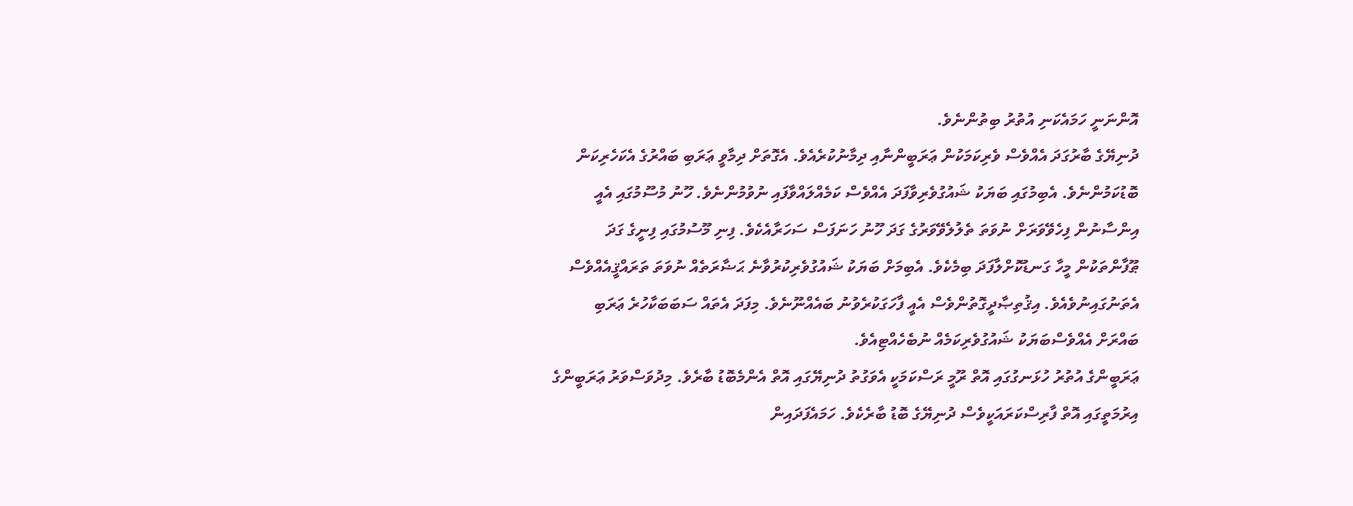އޮންނަނީ ހަމައެކަނި އުތުރު ބިތުންނެވެ.
ދުނިޔޭގެ ބާރުގަދަ އެއްވެސް ވެރިކަމަކުން ޢަރަބީންނާއި ދިމާނުކުރެއެވެ. އެގޮތަށް ދިމާވީ ޢަރަބި ބައްރުގެ އެކަހެރިކަން ބޮޑުކަމުންނެވެ. އެބިމުގައި ބަޔަކު ޝައުގުވެރިވާފަދަ އެއްވެސް ކަމެއްލައްވާފައި ނުވުމުންނެވެ. ހޫނު މުސޫމުގައި އެއީ އިންސާނުން ފިހެވޭވަރަށް ނުވަތަ ތެލުލެވޭވަރުގެ ގަދަ ހޫނު ހަނަފަސް ސަހަރާއެކެވެ. ފިނި މޫސުމުގައި ފިނީގެ ގަދަ ޠޫފާންތަކުން މީހާ ގަނޑުކޮށްލާފަދަ ބިމެކެވެ. އެބިމަށް ބަޔަކު ޝައުގުވެރިކުރުވާނެ ޙަޟާރަތެއް ނުވަތަ ތަރައްޤީއެއްވެސް އެތަނުގައިނުވެއެވެ. އިޤުތިޞާދީގޮތުންވެސް އެއީ ފާހަގަކުރެވުނު ބައެއްނޫނެވެ. މިފަދަ އެތައް ސަބަބަކާހުރެ ޢަރަބި ބައްރަށް އެއްވެސްބަޔަކު ޝައުގުވެރިކަމެއް ނުބެހެއްޓިއެވެ.
ޢަރަބީންގެ އުތުރު ހުޅަނގުގައި އޮތް ރޫމީ ރަސްކަމަކީ އެވަގުތު ދުނިޔޭގައި އޮތް އެންމެބޮޑު ބާރެވެ. މިދުވަސްވަރު ޢަރަބީންގެ އިރުމަތީގައި އޮތް ފާރިސްކަރައަކީވެސް ދުނިޔޭގެ ބޮޑު ބާރެކެވެ. ހަމައެފަދައިން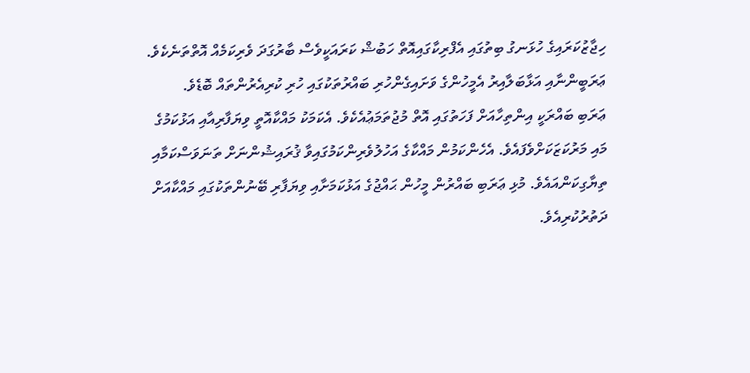ހިޖާޒުކަރައިގެ ހުޅަނގު ބިތުގައި އެފްރިކާގައިއޮތް ހަބުޝް ކަރައަކީވެސް ބާރުގަދަ ވެރިކަމެއް އޮތްތަނެކެވެ. ޢަރަބީންނާއި އަޅާބަލާއިރު އެމީހުންގެ ވަށައިގެންހުރި ބައްރުތަކުގައި ހުރި ކުރިއެރުންތައް ބޮޑެވެ.
ޢަރަބި ބައްރަކީ އިންތިހާއަށް ފަހަތުގައި އޮތް މުޖުތަމަޢުއެކެވެ. އެކަމަކު މައްކާއޮތީ ވިޔަފާރިއާއި އަޅުކަމުގެ މައި މަރުކަޒަކަށްވެފައެވެ. އެހެންކަމުން މައްކާގެ އަހުލުވެރިންކަމުގައިވާ ޤުރައިޝުންނަށް ތަނަވަސްކަމާއި ތިޔާގިކަންއައެވެ. މުޅި ޢަރަބި ބައްރުން މީހުން ޙައްޖުގެ އަޅުކަމަށާއި ވިޔަފާރި ބޭނުންތަކުގައި މައްކާއަށް ދަތުރުކުރިއެވެ.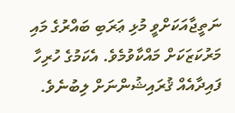ނަތީޖާއަކަށްވީ މުޅި ޢަރަބި ބައްރުގެ މައި މަރުކަޒަކަށް މައްކާވުމެވެ. އެކަމުގެ ހުރިހާ ފައިދާއެއް ޤުރައިޝުންނަށް ލިބުނެވެ.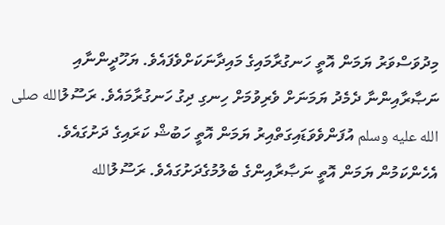މިދުވަސްވަރު ޔަމަން އޮތީ ހަނގުރާމައިގެ މައިދާނަކަށްވެފައެވެ. ޔަހޫދީންނާއި ނަޞާރާއިންނާ ދެމެދު ޔަމަނަށް ވެރިވުމަށް ހިނގި ދިގު ހަނގުރާމައެވެ. ރަސޫލުالله صلى الله عليه وسلم އުފަންވެވަޑައިގަތްއިރު ޔަމަން އޮތީ ހަބުޝް ކަރައިގެ ދަށުގައެވެ. އެހެންކަމުން ޔަމަން އޮތީ ނަޞާރާއިންގެ ބެލުމުގެދަށުގައެވެ. ރަސޫލުالله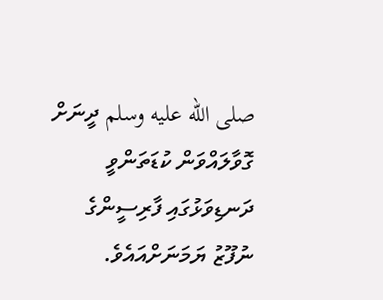صلى الله عليه وسلم ދީނަށް ގޮވާލައްވަން ކުޑަތަންވީ ދަނޑިވަޅުގައި ފާރިސީންގެ ނުފޫޒު ޔަމަނަށްއައެވެ.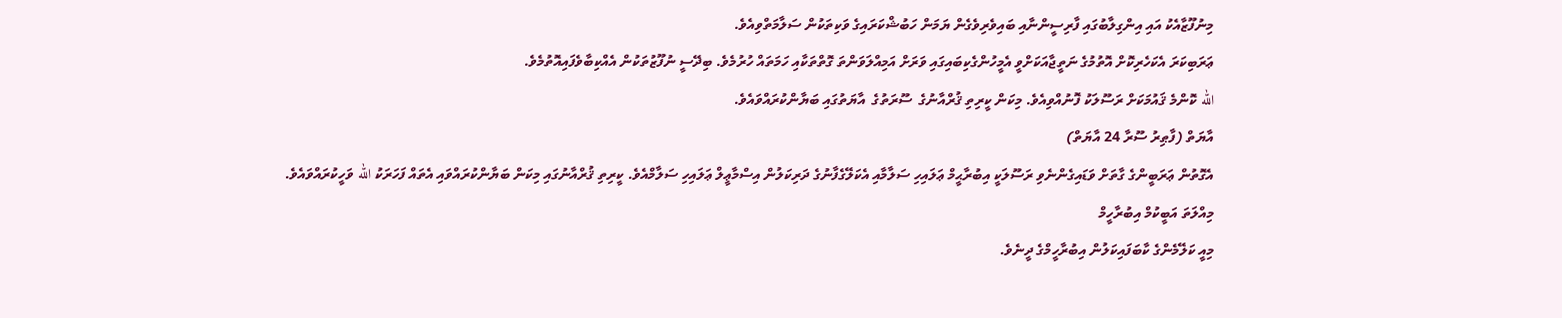މިނުފޫޒާއެކު އައި އިންގިލާބުގައި ފާރިސީންނާއި ބައިވެރިވެގެން ޔަމަން ހަބުޝްކަރައިގެ ވަކިތަކުން ސަލާމަތްވިއެވެ.
ޢަރަބިކަރަ އެކަހެރިކޮށް އޮތުމުގެ ނަތީޖާއަކަށްވީ އެމީހުންގެކިބައިގައި ވަރަށް އަމިއްލަވަންތަ ގޮތްތަކާއި ހަމަތައް ހުރުމެވެ. ބިދޭސީ ނުފޫޒުތަކުން އެއްކިބާވެފައިއޮތުމެވެ.
الله ކޮންމެ ޤައުމަކަށް ރަސޫލަކު ފޮނުއްވިއެވެ. މިކަން ކީރިތި ޤުރްއާނުގެ  ސޫރަތުގެ  އާޔަތުގައި ބަޔާންކުރައްވައެވެ.
އާޔަތް (ފާޠިރު ސޫރާ 24 އާޔަތް)
އެގޮތުން ޢަރަބީންގެ ގާތަށް ވަޑައިގެންނެވި ރަސޫލަކީ އިބުރާޙީމް ޢަލައިހި ސަލާމާއި އެކަލޭގެފާނުގެ ދަރިކަލުން އިސްމާޢީލް ޢަލައިހި ސަލާމްއެވެ. ކީރިތި ޤުރްއާނުގައި މިކަން ބަޔާންކުރައްވައި އެތައް ފަހަރަކު الله ވަހީކުރައްވައެވެ.
މިއްލަތަ އަބީކުމް އިބުރާހީމް
މިއީ ކަލޭމެންގެ ކާބަފައިކަލުން އިބުރާހީމްގެ ދީނެވެ.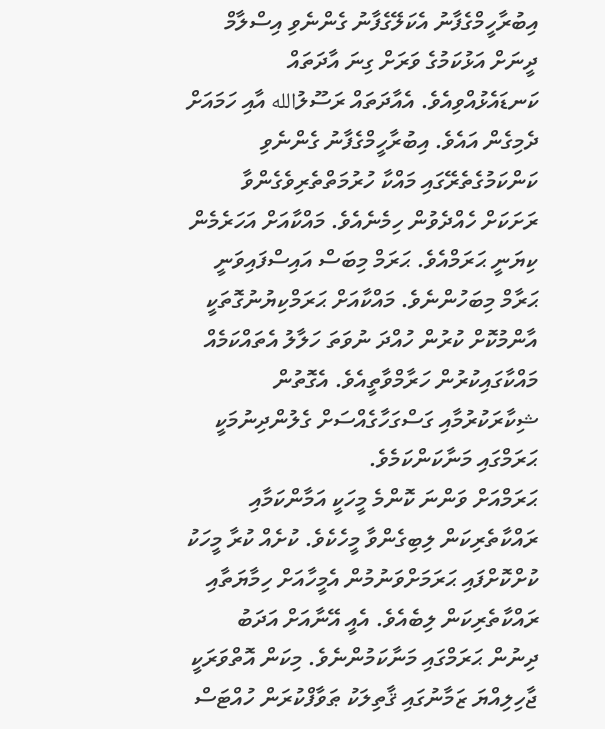އިބުރާހީމްގެފާނު އެކަލޭގެފާނު ގެންނެވި އިސްލާމް ދީނަށް އަޅުކަމުގެ ވަރަށް ގިނަ އާދަތައް ކަނޑައެޅުއްވިއެވެ. އެއާދަތައް ރަސޫލުالله އާއި ހަމައަށް ދެމިގެން އައެވެ. އިބުރާހީމްގެފާނު ގެންނެވި ކަންކަމުގެތެރޭގައި މައްކާ ހުރުމަތްތެރިވެގެންވާ ރަށަކަށް ހެއްދެވުން ހިމެނެއެވެ. މައްކާއަށް އަހަރެމެން ކިޔަނީ ޙަރަމްއެވެ. ޙަރަމް މިބަސް އައިސްފައިވަނީ ޙަރާމް މިބަހުންނެވެ. މައްކާއަށް ޙަރަމްކިޔުނުގޮތަކީ އާންމުކޮށް ކުރުން ހުއްދަ ނުވަތަ ހަލާލު އެތައްކަމެއް މައްކާގައިކުރުން ހަރާމްވާތީއެވެ. އެގޮތުން ޝިކާރަކުރުމާއި ގަސްގަހާގެއްސަށް ގެލުންދިނުމަކީ ޙަރަމްގައި މަނާކަންކަމެވެ.
ޙަރަމްއަށް ވަންނަ ކޮންމެ މީހަކީ އަމާންކަމާއި ރައްކާތެރިކަން ލިބިގެންވާ މީހެކެވެ. ކުށެއް ކުރާ މީހަކު ކުށްކޮށްފައި ޙަރަމަށްވަނުމުން އެމީހާއަށް ހިމާޔަތާއި ރައްކާތެރިކަން ލިބެއެވެ. އެއީ އޭނާއަށް އަދަބު ދިނުން ޙަރަމްގައި މަނާކަމުންނެވެ. މިކަން އޮތްވަރަކީ ޖާހިލިއްޔަ ޒަމާނުގައި ޤާތިލަކު ޠަވާފްކުރަން ހުއްޓަސް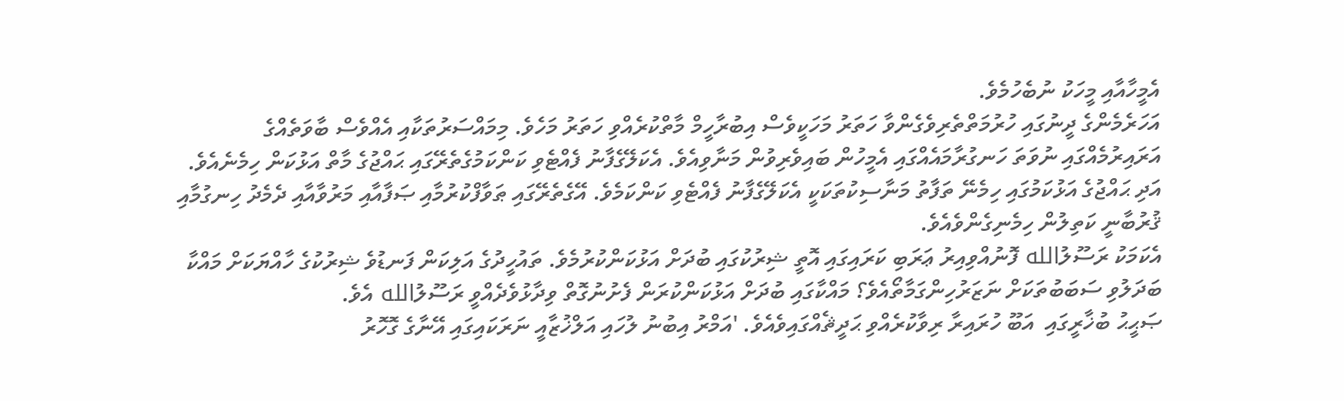އެމީހާއާއި މީހަކު ނުބެހުމެވެ.
އަހަރެމެންގެ ދީނުގައި ހުރުމަތްތެރިވެގެންވާ ހަތަރު މަހަކީވެސް އިބުރާހީމް މާތްކުރެއްވި ހަތަރު މަހެވެ. މިމައްސަރުތަކާއި އެއްވެސް ބާވަތެއްގެ އަރައިރުމެއްގައި ނުވަތަ ހަނގުރާމައެއްގައި އެމީހުން ބައިވެރިވުން މަނާވިއެވެ. އެކަލޭގެފާނު ފެއްޓެވި ކަންކަމުގެތެރޭގައި ޙައްޖުގެ މާތް އަޅުކަން ހިމެނެއެވެ. އަދި ޙައްޖުގެ އަޅުކަމުގައި ހިމެނޭ ތަފާތު މަނާސިކުތަކަކީ އެކަލޭގެފާނު ފެއްޓެވި ކަންކަމެވެ. އޭގެތެރޭގައި ޠަވާފްކުރުމާއި ޞަފާއާއި މަރުވާއާއި ދެމެދު ހިނގުމާއި ޤުރުބާނީ ކަތިލުން ހިމެނިގެންވެއެވެ.
އެކަމަކު ރަސޫލުالله ފޮނުއްވިއިރު ޢަރަބި ކަރައިގައި އޮތީ ޝިރުކުގައި ބުދަށް އަޅުކަންކުރުމެވެ. ތައުހީދުގެ އަލިކަން ފަނޑުވެ ޝިރުކުގެ ހާއްޔަކަށް މައްކާ ބަދަލުވި ސަބަބުތަކަށް ނަޒަރުހިންގަމާތޯއެވެ؟ މައްކާގައި ބުދަށް އަޅުކަންކުރަން ފެށުނުގޮތް ވިދާޅުވެދެއްވީ ރަސޫލުالله އެވެ.
ޞަޙީޙު ބުޚާރީގައި  އަބޫ ހުރައިރާ ރިވާކުރެއްވި ޙަދީޘެއްގައިވެއެވެ. 'އަމްރު އިބުނު ލުހައި އަލްޚުޒާއީ ނަރަކައިގައި އޭނާގެ ގޮހޮރު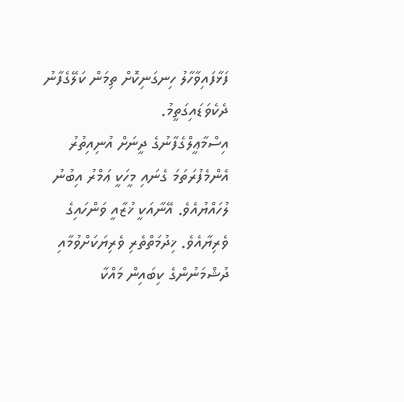ފަޅާފައިވާހާލު ހިނގަނިކޮށް ތިމަން ކަލޭގެފާނު ދެކެވަޑައިގަތީމު.
އިސްމާޢީލްގެފާނުގެ ދީނަށް އުނިއިތުރު އެންމެފުރަތަމަ ގެނައި މީހަކީ ޢަމްރު އިބުނު ލުހައްޔުއެވެ. އޭނާއަކީ ޚުޒާއީ ވަންހައިގެ ވެރިޔާއެވެ. ޚިދުމަތްތެރި ވެރިޔަކަށްވުމާއި ދުޝްމަނުންގެ ކިބައިން މައްކާ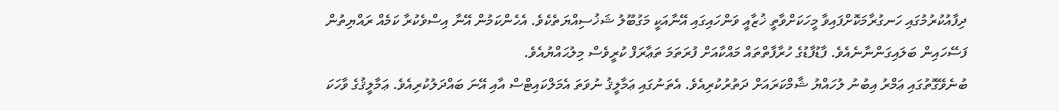ދިފާއުކުރުމުގައި ހަނގުރާމަކޮށްފައިވާ މީހަކަށްވާތީ ޚުޒާއީ ވަންހައިގައި އޭނާއަކީ މަގުބޫލު ޝަޚުސިއްޔަތެކެވެ. އެހެންކަމުން އޭނާ އިސްވެކުރާ ކަމެއް ރައްޔިތުން ފަސޭހައިން ބަލައިގަންނާނެއެވެ. ފާޑުފާޑުގެ ހުރާފާތްތައް މައްކާއަށް ފުރަތަމަ ތަޢާރަފް ކުރީވެސް މިލުޙައްޔުއެވެ.
ބުނެވޭގޮތުގައި ޢަމްރު އިބުނު ލުހައްޔު ޝާމްކަރައަށް ދަތުރުކުރިއެވެ. އެތަނުގައި ޢަމާލީޤު ނުވަތަ އެމަލްކައިޓްސް އާއި އޭނަ ބައްދަލުކުރިއެވެ. ޢަމާލީޤުގެ ވާހަކަ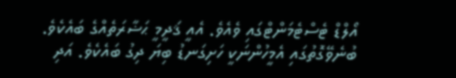އޯލްޑް ޓެސްޓެމަންޓްގައި ވެއެވެ. އެއީ ޤަދީމީ ޙަޟާރަތެއްގެ ބައެކެވެ. ބުނެވޭގޮތުގައި އެމީހުންނަކީ ހަށިގަނޑު ބިޔަ ދިގު ބައެކެވެ. އަދި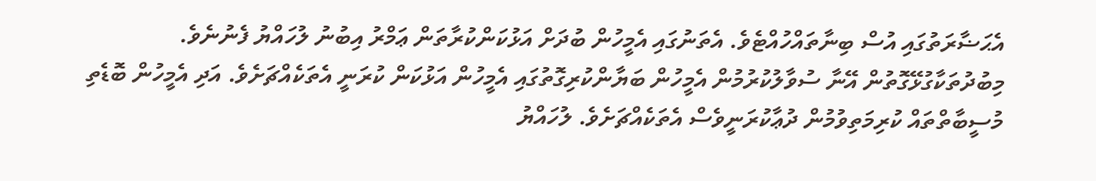އެޙަޟާރަތުގައި އުސް ބިނާތައްހުއްޓެވެ. އެތަނުގައި އެމީހުން ބުދަށް އަޅުކަންކުރާތަން ޢަމްރު އިބުނު ލުހައްޔު ފެނުނެވެ. މިބުދުތަކާގުޅޭގޮތުން އޭނާ ސުވާލުކުރުމުން އެމީހުން ބަޔާންކުރިގޮތުގައި އެމީހުން އަޅުކަން ކުރަނީ އެތަކެއްޗަށެވެ. އަދި އެމީހުން ބޮޑެތި މުސީބާތްތައް ކުރިމަތިވުމުން ދުޢާކުރަނީވެސް އެތަކެއްޗަށެވެ. ލުހައްޔު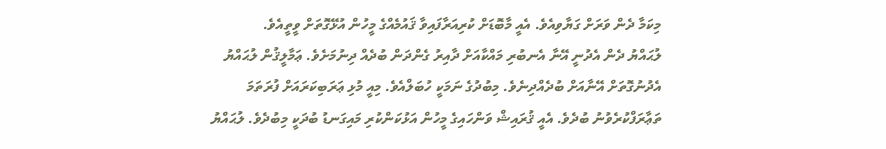މިކަމާ ދެން ވަރަށް ގަޔާވިއެވެ. އެއީ މާބޮޑަށް ކުރިއަރާފައިވާ ޤައުމެއްގެ މީހުން އުޅޭގޮތަށް ވީތީއެވެ.
ލުޙައްޔު ދެން އެދުނީ އޭނާ އެނބުރި މައްކާއަށް ދާއިރު ގެންދަން ބުދެއް ދިނުމަށެވެ. ޢަމާލީޤުން ލުޙައްޔު އެދުނުގޮތަށް އޭނާއަށް ބުދެއްދިނެވެ. މިބުދުގެ ނަމަކީ ހުބަލްއެވެ. މިއީ މުޅި ޢަރަބިކަރައަށް ފުރަތަމަ ތަޢާރަފްކުރެވުނު ބުދެވެ. އެއީ ޤުރައިޝް ވަންހައިގެ މީހުން އަޅުކަންކުރި މައިގަނޑު ބުދަކީ މިބުދެވެ. ލުޙައްޔު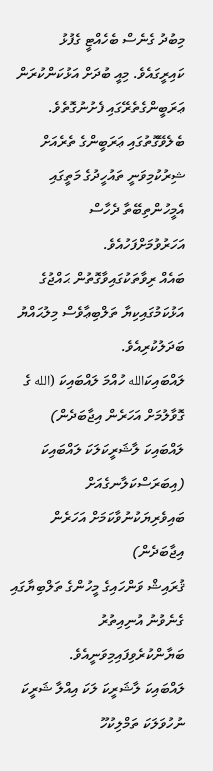މިބުދު ގެނެސް ބެހެއްޓީ ގެފުޅު ކައިރީގައެވެ. މިއީ ބުދަށް އަޅުކަންކުރަން ޢަރަބީންގެތެރޭގައި ފެށުނުގޮތެވެ. ބެލެވޭގޮތުގައި ޢަރަބީންގެ ތެރެއަށް ޝިރުކުމިވަނީ ތައުހީދުގެ މަތީގައި އެމީހުންތިބޭތާ ދެހާސް އަހަރުވުމަށްފަހުއެވެ.
ބައެއް ރިވާތަކުގައިވާގޮތުން ޙައްޖުގެ އަޅުކަމުގައިކިޔާ ތަލްބިޢާވެސް މިލުޙައްޔު ބަދަލުކުރިއެވެ.
ލައްބައިކަالله ހުއްމަ ލައްބައިކަ (الله ގެ ގޮވާލުމަށް އަހަރެން އިޖާބަދެން)
ލައްބައިކަ ލާޝަރީކަލަކަ ލައްބައިކަ (އިބަރަސްކަލާނގެއަށް ބައިވެރިޔަކުނުވާކަމަށް އަހަރެން އިޖާބަދެން)
ޤުރައިޝް ވަންހައިގެ މީހުންގެ ތަލްބިޔާގައި ގެނެވުނު އުނިއިތުރު ބަޔާންކުރެވިފައިމިވަނީއެވެ.
ލައްބައިކަ ލާޝަރީކަ ލަކަ އިއްލާ ޝަރީކަ ނުހުވަލަކަ ތަމްލިކުހޫ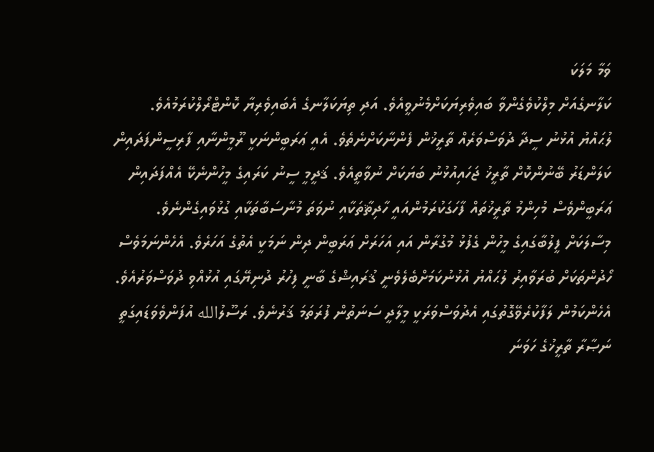ވަމާ މަލަކަ
ކަލާނގެއަށް މިލްކުވެގެންވާ ބައިވެރިޔަކަށްމެނުވީއެވެ. އަދި ތިޔަކަލާނގެ އެބައިވެރިޔާ ކޮންޓްރޯލްކުރަމުއެވެ.
ލުޙައްޔު އުޅުނު ސީދާ ދުވަސްވަރެއް ތާރީޚުން ފެންނާކަށްނެތެވެ. އެއީ ޢަރަބީންނަކީ ރޫމީންނާއި ފާރިސީންފަދައިން ކަލަންޑަރު ބޭނުންކޮށް ތާރީޚު ޖަހައިއުޅުނު ބަޔަކަށް ނުވާތީއެވެ. ޤަދީމީ ސީނު ކަރައިގެ މީހުންނެކޭ އެއްފަދައިން ޢަރަބީންވެސް މުހިންމު ތާރީޚުތައް ފާހަގަކުރަމުންއައީ ހާދިޘާތަކާއި ނުވަތަ މުނާސަބާތަކާއި ގުޅުވައިގެންނެވެ. މިސާލަކަށް ފީލުބާގައިގެ މީހުން ގެފުޅު މުގުރާން އައި އަހަރަށް ޢަރަބީން ދިން ނަމަކީ އެތުގެ އަހަރެވެ. އެހެންނަމަވެސް ހޯދުންތަކަށް ބުރަވާއިރު ލުޙައްޔު އުޅުނުކަމަށްބެލެވެނީ ޤުރައިޝްގެ ބާނީ ފިހުރު ދުނިޔޭގައި އުޅުއްވި ދުވަސްވަރުއެވެ. އެހެންކަމުން ލަފާކުރެވޭގޮތުގައި އެދުވަސްވަރަކީ މީލާދީ ސަނަތުން ފުރަތަމަ ޤަރުނެވެ. ރަސޫލުالله އުފަންވެވަޑައިގަތީ ނަޞާރާ ތާރީޚުގެ ހަވަނަ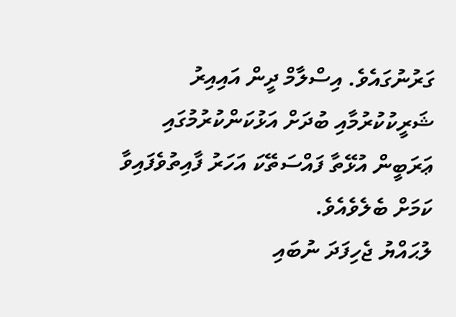ގަރުނުގައެވެ. އިސްލާމް ދީން އައިއިރު ޝަރީކުކުރުމާއި ބުދަށް އަޅުކަންކުރުމުގައި ޢަރަބީން އުޅޭތާ ފައްސަތޭކަ އަހަރު ފާއިތުވެފައިވާ ކަމަށް ބެލެވެއެވެ.
ލުޙައްޔު ޖެހިފަދަ ނުބައި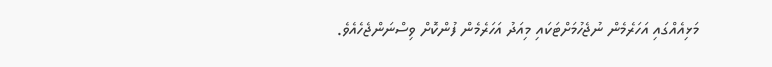މަޅިއެއްގައި އަހަރެމެން ނުޖެހުމަށްޓަކައި މިއަދު އަހަރެމެން ފުންކޮށް ވިސްނަންޖެހެއެވެ.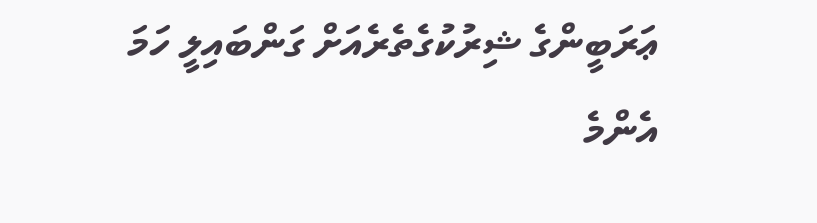ޢަރަބީންގެ ޝިރުކުގެތެރެއަށް ގަންބައިލީ ހަމަ އެންމެ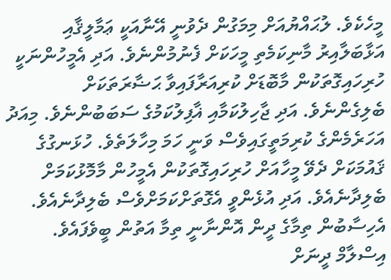މީހެކެވެ. ލުޙައްޔުއަށް މިމަގުން ދެވުނީ އޭނާއަކީ ޢަމާލީޤާއި އަޅާބަލާއިރު މާނިކަމެތި މީހަކަށް ފެނުމުންނެވެ. އަދި އެމީހުންނަކީ ހުރިހައިގޮތަކުން މާބޮޑަށް ކުރިއަރާފައިވާ ޙަޟާރަތަކަށް ބެލިގެންނެވެ. އަދި ޖާހިލުކަމާއި ޣާފިލުކަމުގެ ސަބަބުންނެވެ. މިއަދު އަހަރެމެންގެ ކުރިމަތީގައިވެސް ވަނީ ހަމަ މިހާލަތެވެ. ހުޅަނގުގެ ޤައުމަކަށް ދެވޭ މީހާއަށް ހުރިހައިގޮތަކުން އެމީހުން މާމޮޅުކަމަށް ބެލިދާނެއެވެ. އަދި އުޅެންވީ އެގޮތަށްކަމަށްވެސް ބެލިދާނެއެވެ. އެހިސާބުން ތިމާގެ ދީން އޮންނާނީ ތިމާ އަތުން ބީވެފައެވެ. އިސްލާމް ދީނަށް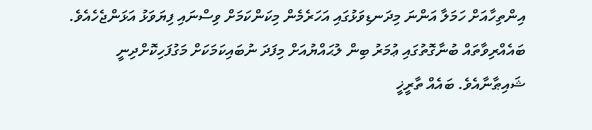އިންތިހާއަށް ހަމަލާ އަންނަ މިދަނޑިވަޅުގައި އަހަރެމެން މިކަންކަމަށް ވިސްނައި ފިޔަވަޅު އަޅަންޖެހެއެވެ.
ބައެއްރިވާތައް ބުނާގޮތުގައި ޢުމަރު ބިން ލުޙައްޔުއަށް މިފަދަ ނުބައިކަމަކަށް މަގުފަހިކޮށްދިނީ ޝައިޠާނާއެވެ. ބައެއް ތާރީޚީ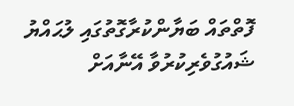ފޮތްތައް ބަޔާންކުރާގޮތުގައި ލުޙައްޔު ޝައުގުވެރިކުރުވާ އޭނާއަށް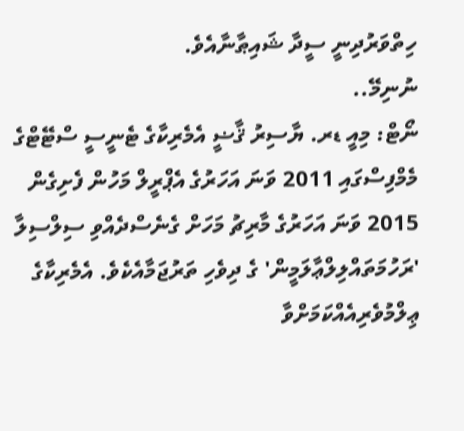ހިތްވަރުދިނީ ސީދާ ޝައިޠާނާއެވެ.
ނުނިމޭ..
ނޯޓް: މިއީ ޑރ. ޔާސިރު ޤާޟީ އެމެރިކާގެ ޓެނީސީ ސްޓޭޓްގެ މެމްފިސްގައި 2011 ވަނަ އަހަރުގެ އެޕްރީލް މަހުން ފެށިގެން 2015 ވަނަ އަހަރުގެ މާރިޗު މަހަށް ގެނެސްދެއްވި ސިލްސިލާ 'ރަހުމަތައްލިލްޢާލަމީން' ގެ ދިވެހި ތަރުޖަމާއެކެވެ. އެމެރިކާގެ ޢިލްމުވެރިއެއްކަމަށްވާ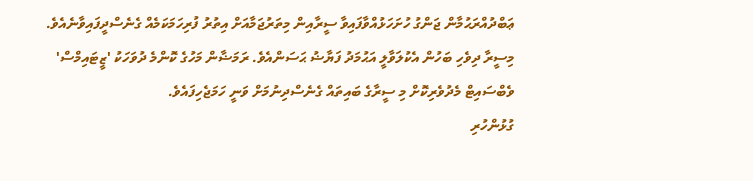ޢަބްދުއްރަޙުމާން ޖަންގު ހުށަހަޅުއްވާފައިވާ ސީރާއިން މިތަރުޖަމާއަށް އިތުރު ފުރިހަމަކަމެއް ގެނެސްދީފައިވާނެއެވެ. މިސީރާ ދިވެހި ބަހުން އެކުލަވާލީ އަޙުމަދު ފަޔާޟު ޙަސަންއެވެ. ރަމަޟާން މަހުގެ ކޮންމެ ދުވަހަކު 'ޒީޓައިމްސް' ވެބްސައިޓް މެދުވެރިކޮށް މި ސީރާގެ ބައިތައް ގެނެސްދިނުމަށް ވަނީ ހަމަޖެހިފައެވެ.
ގުޅުންހުރި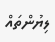ލިޔުންތައް